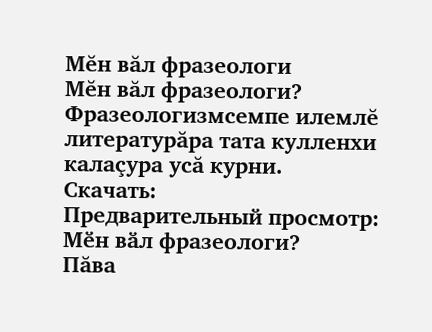Мĕн вăл фразеологи
Мĕн вăл фразеологи? Фразеологизмсемпе илемлĕ литературăра тата кулленхи калаçура усă курни.
Скачать:
Предварительный просмотр:
Мӗн вӑл фразеологи?
Пăва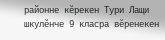районне кĕрекен Тури Лащи
шкулĕнче 9 класра вĕренекен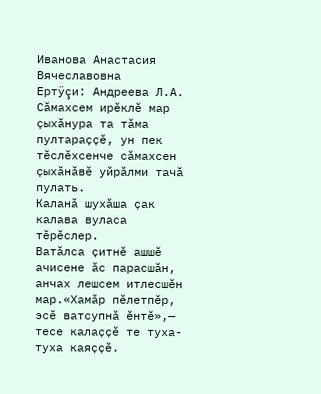Иванова Анастасия Вячеславовна
Ертÿçи: Андреева Л.А.
Сӑмахсем ирӗклӗ мар ҫыхӑнура та тӑма пултараҫҫӗ, ун пек тӗслӗхсенче сӑмахсен ҫыхӑнӑвӗ уйрӑлми тачӑ пулать.
Каланӑ шухӑша ҫак калава вуласа тӗрӗслер.
Ватӑлса ҫитнӗ ашшӗ ачисене ӑс парасшӑн, анчах лешсем итлесшӗн мар.«Хамӑр пӗлетпӗр, эсӗ ватсупнӑ ӗнтӗ»,— тесе калаҫҫӗ те туха-туха каяҫҫӗ.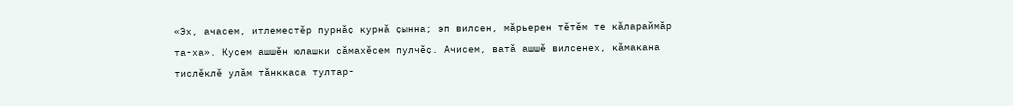«Эх, ачасем, итлеместӗр пурнӑҫ курнӑ ҫынна; эп вилсен, мӑрьерен тӗтӗм те кӑлараймӑр та-ха». Кусем ашшӗн юлашки сӑмахӗсем пулчӗҫ. Ачисем, ватӑ ашшӗ вилсенех, кӑмакана тислӗклӗ улӑм тӑнккаса тултар-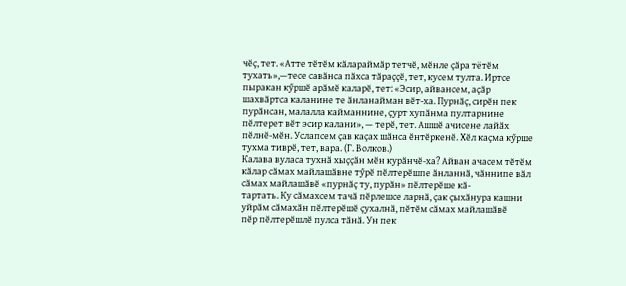чӗҫ, тет. «Атте тӗтӗм кӑлараймӑр тетчӗ, мӗнле ҫӑра тётӗм тухать»,—тесе савӑнса пӑхса тӑраҫҫӗ, тет, кусем тулта. Иртсе пыракан кӳршӗ арӑмӗ каларӗ, тет: «Эсир, айвансем, аҫӑр шахвӑртса каланине те ӑнланайман вӗт-ха. Пурнӑҫ, сирӗн пек пурӑнсан, малалла кайманнине, ҫурт хупӑнма пултарнине пӗлтерет вӗт эсир калани», — терӗ, тет. Ашшӗ ачисене лайӑх пӗлнӗ-мӗн. Услапсем ҫав каҫах шӑнса ӗнтӗркенӗ. Хӗл каҫма кӳрше тухма тиврӗ, тет, вара. (Г. Волков.)
Калава вуласа тухнӑ хыҫҫӑн мӗн курӑнчӗ-ха? Айван ачасем тĕтӗм кӑлар сӑмах майлашӑвне тӳрӗ пӗлтерӗшпе ӑнланнӑ, чӑннипе вӑл сӑмах майлашӑвӗ «пурнӑҫ ту, пурӑн» пӗлтерӗше кӑ-
тартать. Ку сӑмахсем тачӑ пӗрлешсе ларнӑ, ҫак ҫыхӑнура кашни уйрӑм сӑмахӑн пӗлтерӗшӗ ҫухалнӑ, пӗтӗм сӑмах майлашӑвӗ
пӗр пӗлтерӗшлӗ пулса тӑнӑ. Ун пек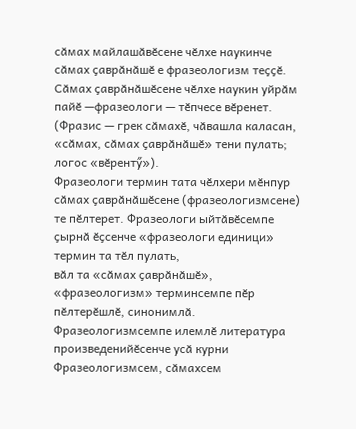сӑмах майлашӑвӗсене чӗлхе наукинче сӑмах ҫаврӑнӑшӗ е фразеологизм теҫҫӗ.
Сӑмах ҫаврӑнӑшӗсене чӗлхе наукин уйрӑм пайӗ —фразеологи — тӗпчесе вӗренет. (Фразис — грек сӑмахӗ, чӑвашла каласан, «сӑмах, сӑмах ҫаврӑнӑшӗ» тени пулать; логос «вӗрентӳ»).
Фразеологи термин тата чӗлхери мӗнпур сӑмах ҫаврӑнӑшӗсене (фразеологизмсене) те пӗлтерет. Фразеологи ыйтӑвӗсемпе ҫырнӑ ӗҫсенче «фразеологи единици» термин та тӗл пулать,
вӑл та «сӑмах ҫаврӑнӑшӗ», «фразеологизм» терминсемпе пӗр пӗлтерӗшлӗ, синонимлӑ.
Фразеологизмсемпе илемлӗ литература произведенийӗсенче усӑ курни
Фразеологизмсем, сӑмахсем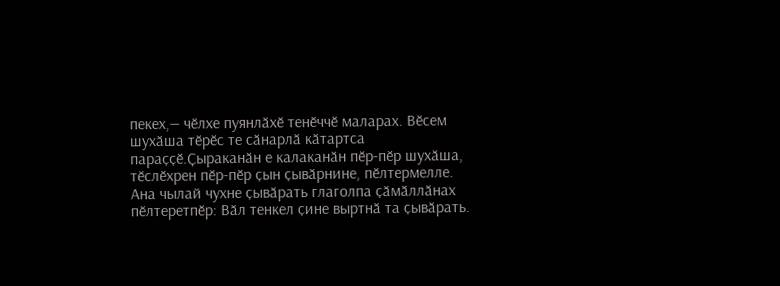пекех,— чӗлхе пуянлӑхӗ тенӗччӗ маларах. Вӗсем шухӑша тӗрӗс те сӑнарлӑ кӑтартса параҫҫӗ.Ҫыраканӑн е калаканӑн пӗр-пӗр шухӑша, тӗслӗхрен пӗр-пӗр ҫын ҫывӑрнине, пӗлтермелле. Ана чылай чухне ҫывӑрать глаголпа ҫӑмӑллӑнах пӗлтеретпӗр: Вӑл тенкел ҫине выртнӑ та ҫывӑрать.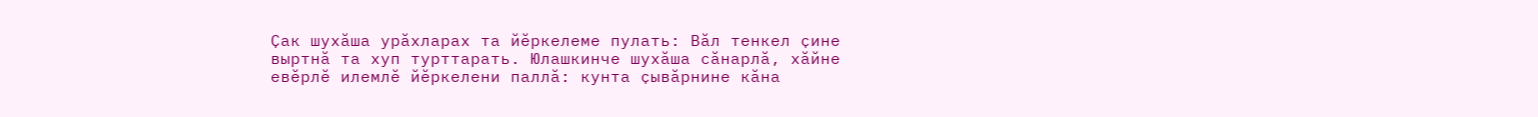Ҫак шухӑша урӑхларах та йӗркелеме пулать: Вӑл тенкел ҫине выртнӑ та хуп турттарать. Юлашкинче шухӑша сӑнарлӑ, хӑйне евӗрлӗ илемлӗ йӗркелени паллӑ: кунта ҫывӑрнине кӑна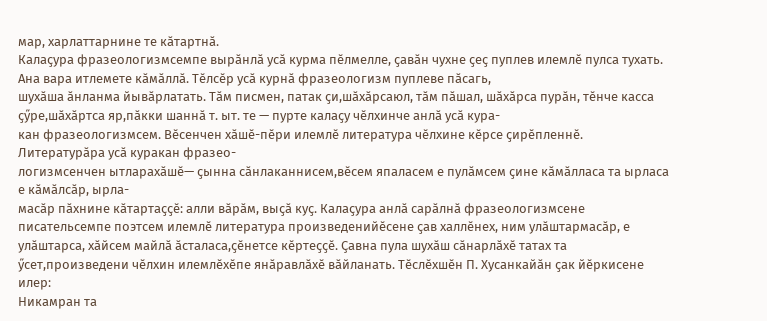мар, харлаттарнине те кӑтартнӑ.
Калаҫура фразеологизмсемпе вырӑнлӑ усӑ курма пӗлмелле, ҫавӑн чухне ҫеҫ пуплев илемлӗ пулса тухать. Ана вара итлемете кӑмӑллӑ. Тӗлсӗр усӑ курнӑ фразеологизм пуплеве пӑсагь,
шухӑша ӑнланма йывӑрлатать. Тӑм писмен, патак ҫи,шӑхӑрсаюл, тӑм пӑшал, шӑхӑрса пурӑн, тӗнче касса ҫӳре,шӑхӑртса яр,пӑкки шаннӑ т. ыт. те — пурте калаҫу чӗлхинче анлӑ усӑ кура-
кан фразеологизмсем. Вӗсенчен хӑшӗ-пӗри илемлӗ литература чӗлхине кӗрсе ҫирӗпленнӗ. Литературӑра усӑ куракан фразео-
логизмсенчен ытларахӑшӗ— ҫынна сӑнлаканнисем,вӗсем япаласем е пулӑмсем ҫине кӑмӑлласа та ырласа е кӑмӑлсӑр, ырла-
масӑр пӑхнине кӑтартаҫҫӗ: алли вӑрӑм, выҫӑ куҫ. Калаҫура анлӑ сарӑлнӑ фразеологизмсене писательсемпе поэтсем илемлӗ литература произведенийӗсене ҫав халлӗнех, ним улӑштармасӑр, е улӑштарса, хӑйсем майлӑ ӑсталаса,ҫӗнетсе кӗртеҫҫӗ. Ҫавна пула шухӑш сӑнарлӑхӗ татах та ӳсет,произведени чӗлхин илемлӗхӗпе янӑравлӑхӗ вӑйланать. Тӗслӗхшӗн П. Хусанкайӑн ҫак йӗркисене илер:
Никамран та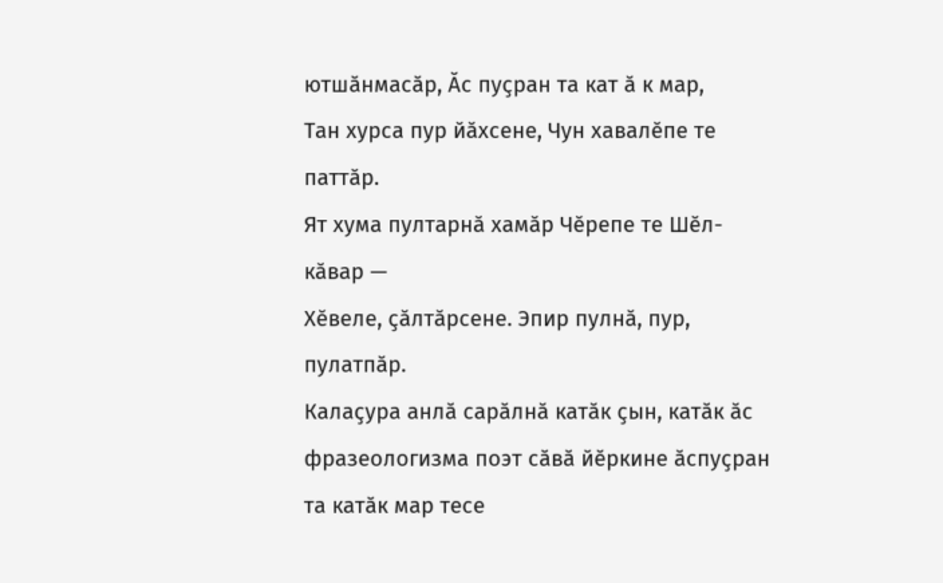ютшӑнмасӑр, Ăс пуҫран та кат ӑ к мар,
Тан хурса пур йӑхсене, Чун хавалӗпе те паттӑр.
Ят хума пултарнӑ хамӑр Чӗрепе те Шӗл-кӑвар —
Хӗвеле, ҫӑлтӑрсене. Эпир пулнӑ, пур, пулатпӑр.
Калаҫура анлӑ сарӑлнӑ катӑк ҫын, катӑк ӑс фразеологизма поэт сӑвӑ йӗркине ӑспуҫран та катӑк мар тесе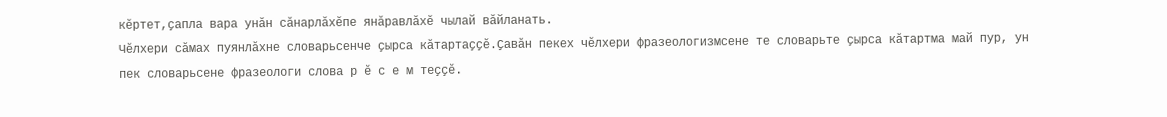кӗртет,ҫапла вара унӑн сӑнарлӑхӗпе янӑравлӑхӗ чылай вӑйланать.
Чӗлхери сӑмах пуянлӑхне словарьсенче ҫырса кӑтартаҫҫӗ.Ҫавӑн пекех чӗлхери фразеологизмсене те словарьте ҫырса кӑтартма май пур, ун пек словарьсене фразеологи слова р ӗ с е м теҫҫӗ.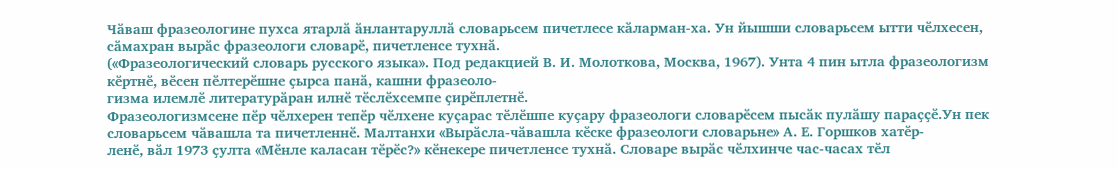Чӑваш фразеологине пухса ятарлӑ ӑнлантаруллӑ словарьсем пичетлесе кӑларман-ха. Ун йышши словарьсем ытти чӗлхесен, сӑмахран вырӑс фразеологи словарӗ, пичетленсе тухнӑ.
(«Фразеологический словарь русского языка». Под редакцией В. И. Молоткова, Москва, 1967). Унта 4 пин ытла фразеологизм кӗртнӗ, вӗсен пӗлтерӗшне ҫырса панӑ, кашни фразеоло-
гизма илемлӗ литературӑран илнӗ тӗслӗхсемпе ҫирӗплетнӗ.
Фразеологизмсене пӗр чӗлхерен тепӗр чӗлхене куҫарас тӗлӗшпе куҫару фразеологи словарӗсем пысӑк пулӑшу параҫҫӗ.Ун пек словарьсем чӑвашла та пичетленнӗ. Малтанхи «Вырӑсла-чӑвашла кӗске фразеологи словарьне» А. Е. Горшков хатӗр-
ленӗ, вӑл 1973 ҫулта «Мӗнле каласан тӗрӗс?» кӗнекере пичетленсе тухнӑ. Словаре вырӑс чӗлхинче час-часах тӗл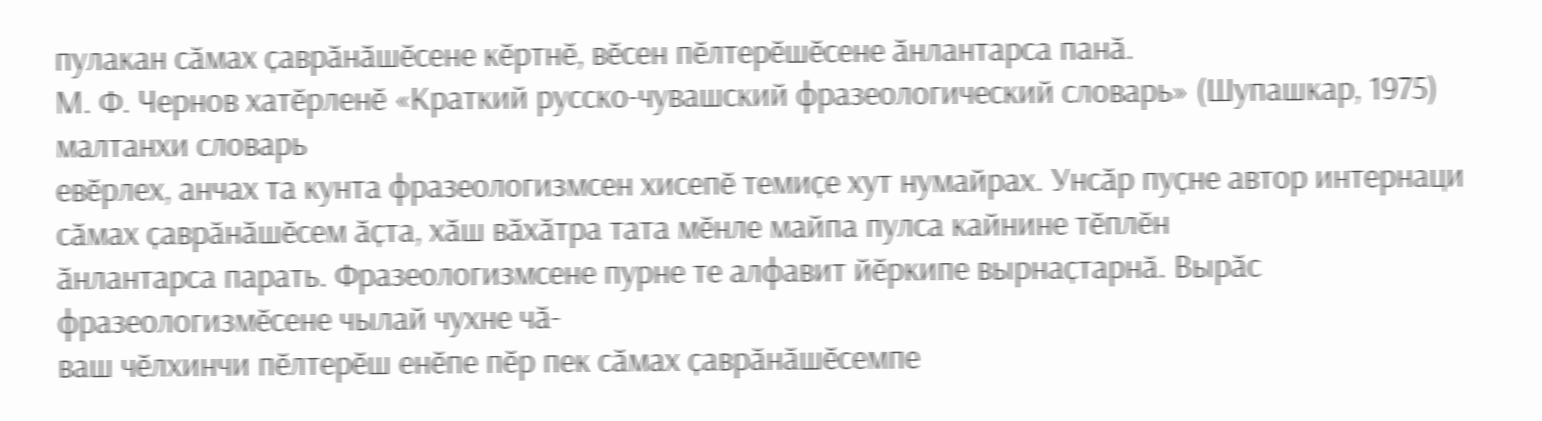пулакан сӑмах ҫаврӑнӑшӗсене кӗртнӗ, вӗсен пӗлтерӗшӗсене ӑнлантарса панӑ.
М. Ф. Чернов хатӗрленӗ «Краткий русско-чувашский фразеологический словарь» (Шупашкар, 1975) малтанхи словарь
евӗрлех, анчах та кунта фразеологизмсен хисепӗ темиҫе хут нумайрах. Унсӑр пуҫне автор интернаци сӑмах ҫаврӑнӑшӗсем ӑҫта, хӑш вӑхӑтра тата мӗнле майпа пулса кайнине тӗплӗн
ӑнлантарса парать. Фразеологизмсене пурне те алфавит йӗркипе вырнаҫтарнӑ. Вырӑс фразеологизмӗсене чылай чухне чӑ-
ваш чӗлхинчи пӗлтерӗш енӗпе пӗр пек сӑмах ҫаврӑнӑшӗсемпе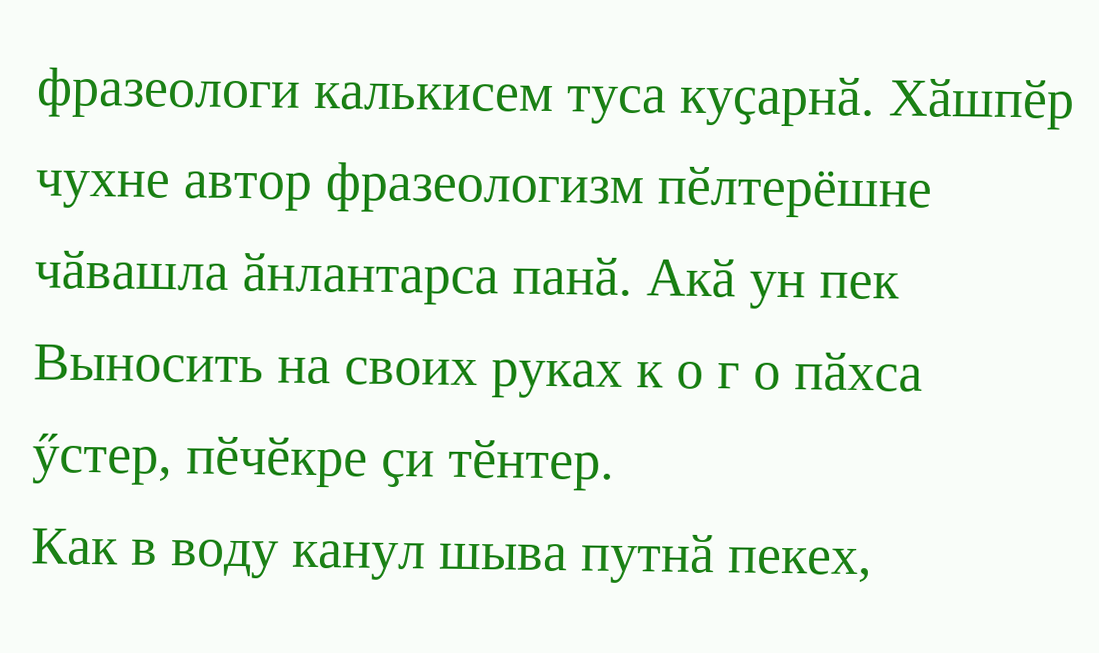фразеологи калькисем туса куҫарнӑ. Хӑшпӗр чухне автор фразеологизм пӗлтерёшне чӑвашла ӑнлантарса панӑ. Акӑ ун пек
Выносить на своих руках к о г о пӑхса ӳстер, пӗчӗкре ҫи тӗнтер.
Как в воду канул шыва путнӑ пекех,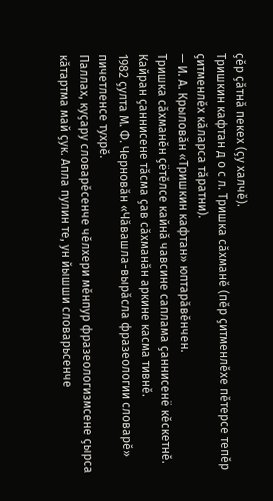ҫӗр ҫӑтнӑ пекех (ҫу халчӗ).
Тришкин кафтан д о с л. Тришка сӑхманӗ (пӗр ҫитменлӗхе пӗтерсе тепӗр ҫитменлӗх кӑларса тӑратни).
— И. А. Крыловӑн «Тришкин кафтан» юптарӑвӗнчен.
Тришка сӑхманӗн ҫётӗлсе кайнӑ чавсине саплама ҫаннисенё кӗскетнӗ. Кайран ҫаннисене тӑсма ҫав сӑхманӑн аркине касма тивнӗ.
1982 ҫулта М. Ф. Черновӑн «Чӑвашла-вырӑсла фразеологии словарӗ» пичетленсе тухрӗ.
Паллах, куҫару словарӗсенче чӗлхери мӗнпур фразеологизмсене ҫырса кӑтартма май ҫук. Апла пулин те, ун йышши словарьсенче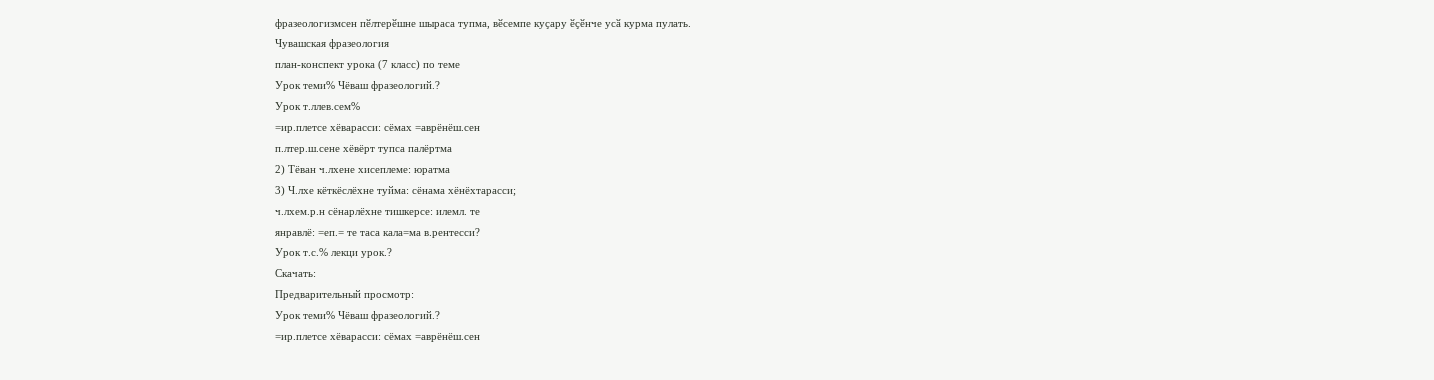фразеологизмсен пӗлтерӗшне шыраса тупма, вӗсемпе куҫару ӗҫӗнче усӑ курма пулать.
Чувашская фразеология
план-конспект урока (7 класс) по теме
Урок теми% Чёваш фразеологий.?
Урок т.ллев.сем%
=ир.плетсе хёварасси: сёмах =аврёнёш.сен
п.лтер.ш.сене хёвёрт тупса палёртма
2) Тёван ч.лхене хисеплеме: юратма
3) Ч.лхе кёткёслёхне туйма: сёнама хёнёхтарасси;
ч.лхем.р.н сёнарлёхне тишкерсе: илемл. те
янравлё: =еп.= те таса кала=ма в.рентесси?
Урок т.с.% лекци урок.?
Скачать:
Предварительный просмотр:
Урок теми% Чёваш фразеологий.?
=ир.плетсе хёварасси: сёмах =аврёнёш.сен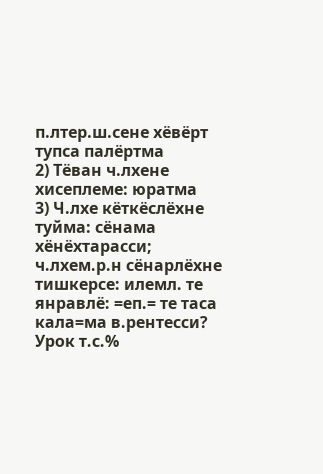п.лтер.ш.сене хёвёрт тупса палёртма
2) Тёван ч.лхене хисеплеме: юратма
3) Ч.лхе кёткёслёхне туйма: сёнама хёнёхтарасси;
ч.лхем.р.н сёнарлёхне тишкерсе: илемл. те
янравлё: =еп.= те таса кала=ма в.рентесси?
Урок т.с.%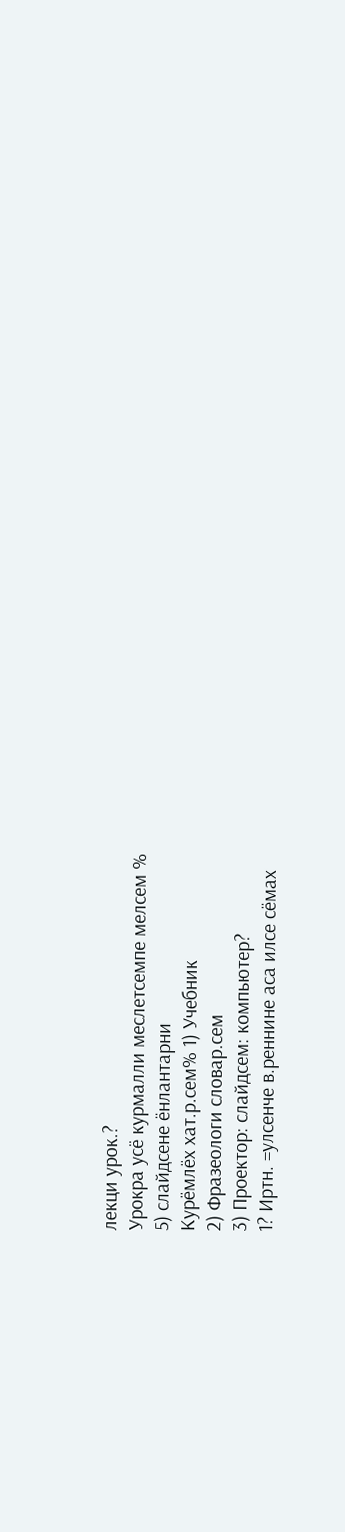лекци урок.?
Урокра усё курмалли меслетсемпе мелсем %
5) слайдсене ёнлантарни
Курёмлёх хат.р.сем% 1) Учебник
2) Фразеологи словар.сем
3) Проектор: слайдсем: компьютер?
1? Иртн. =улсенче в.реннине аса илсе сёмах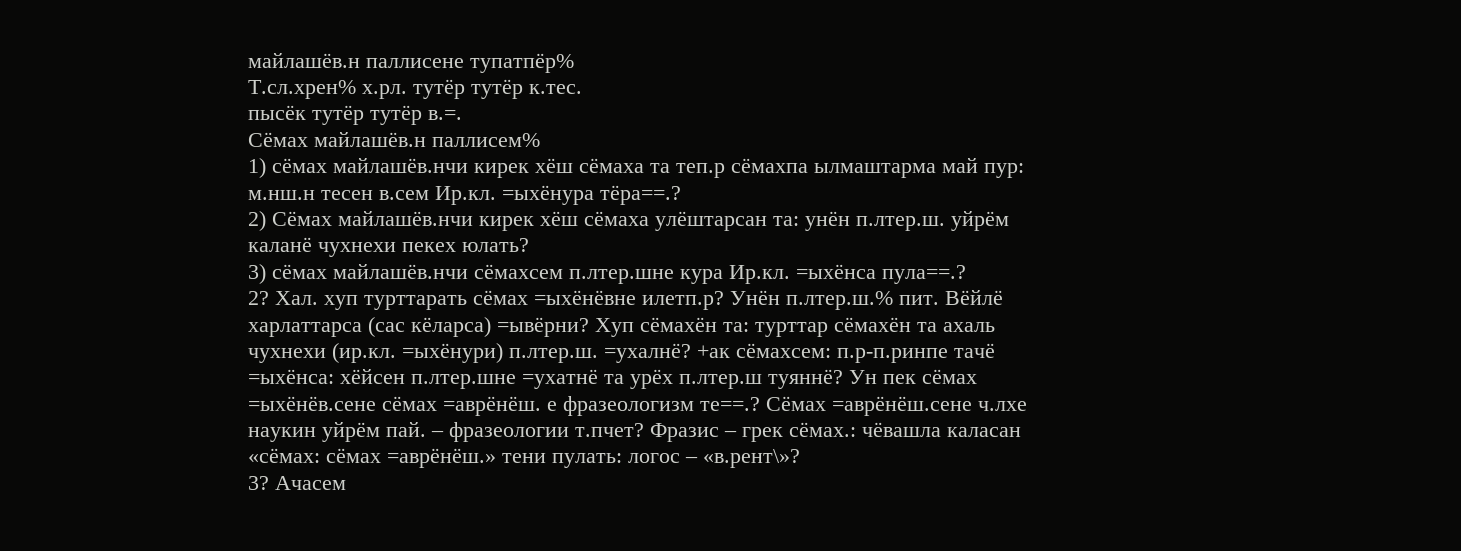майлашёв.н паллисене тупатпёр%
Т.сл.хрен% х.рл. тутёр тутёр к.тес.
пысёк тутёр тутёр в.=.
Сёмах майлашёв.н паллисем%
1) сёмах майлашёв.нчи кирек хёш сёмаха та теп.р сёмахпа ылмаштарма май пур: м.нш.н тесен в.сем Ир.кл. =ыхёнура тёра==.?
2) Сёмах майлашёв.нчи кирек хёш сёмаха улёштарсан та: унён п.лтер.ш. уйрём каланё чухнехи пекех юлать?
3) сёмах майлашёв.нчи сёмахсем п.лтер.шне кура Ир.кл. =ыхёнса пула==.?
2? Хал. хуп турттарать сёмах =ыхёнёвне илетп.р? Унён п.лтер.ш.% пит. Вёйлё харлаттарса (сас кёларса) =ывёрни? Хуп сёмахён та: турттар сёмахён та ахаль чухнехи (ир.кл. =ыхёнури) п.лтер.ш. =ухалнё? +ак сёмахсем: п.р-п.ринпе тачё =ыхёнса: хёйсен п.лтер.шне =ухатнё та урёх п.лтер.ш туяннё? Ун пек сёмах =ыхёнёв.сене сёмах =аврёнёш. е фразеологизм те==.? Сёмах =аврёнёш.сене ч.лхе наукин уйрём пай. – фразеологии т.пчет? Фразис – грек сёмах.: чёвашла каласан «сёмах: сёмах =аврёнёш.» тени пулать: логос – «в.рент\»?
3? Ачасем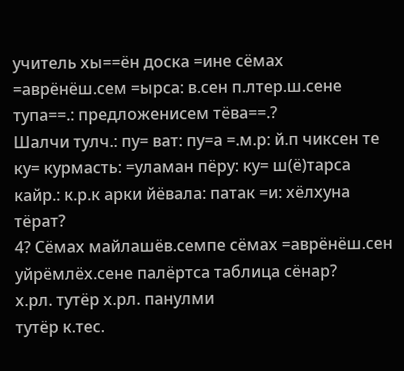учитель хы==ён доска =ине сёмах =аврёнёш.сем =ырса: в.сен п.лтер.ш.сене тупа==.: предложенисем тёва==.?
Шалчи тулч.: пу= ват: пу=а =.м.р: й.п чиксен те ку= курмасть: =уламан пёру: ку= ш(ё)тарса кайр.: к.р.к арки йёвала: патак =и: хёлхуна тёрат?
4? Сёмах майлашёв.семпе сёмах =аврёнёш.сен уйрёмлёх.сене палёртса таблица сёнар?
х.рл. тутёр х.рл. панулми
тутёр к.тес.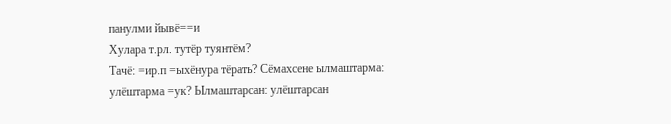панулми йывё==и
Хулара т.рл. тутёр туянтём?
Тачё: =ир.п =ыхёнура тёрать? Сёмахсене ылмаштарма: улёштарма =ук? Ылмаштарсан: улёштарсан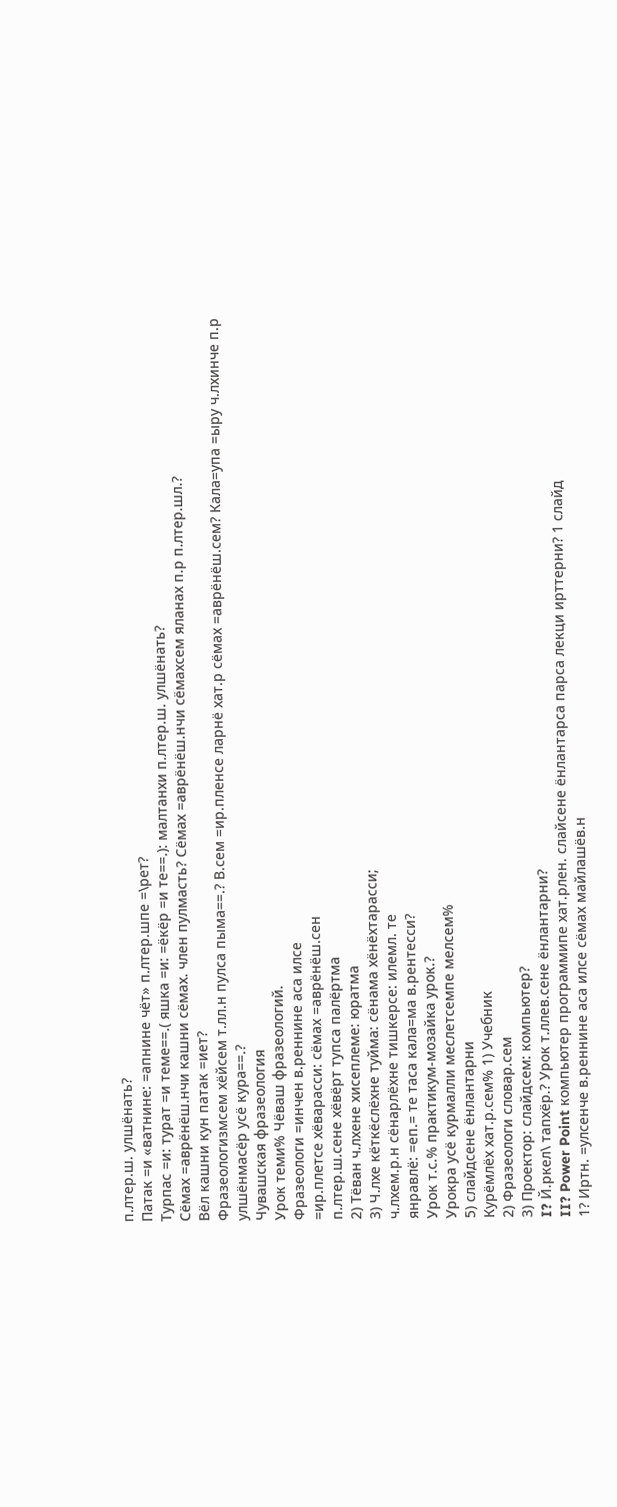п.лтер.ш. улшёнать?
Патак =и «ватнине: =апнине чёт» п.лтер.шпе =\рет?
Турпас =и: турат =и теме==.( яшка =и: =ёкёр =и те==.): малтанхи п.лтер.ш. улшёнать?
Сёмах =аврёнёш.нчи кашни сёмах. член пулмасть? Сёмах =аврёнёш.нчи сёмахсем яланах п.р п.лтер.шл.?
Вёл кашни кун патак =иет?
Фразеологизмсем хёйсем т.лл.н пулса пыма==.? В.сем =ир.пленсе ларнё хат.р сёмах =аврёнёш.сем? Кала=упа =ыру ч.лхинче п.р улшёнмасёр усё кура==.?
Чувашская фразеология
Урок теми% Чёваш фразеологий.
Фразеологи =инчен в.реннине аса илсе
=ир.плетсе хёварасси: сёмах =аврёнёш.сен
п.лтер.ш.сене хёвёрт тупса палёртма
2) Тёван ч.лхене хисеплеме: юратма
3) Ч.лхе кёткёслёхне туйма: сёнама хёнёхтарасси;
ч.лхем.р.н сёнарлёхне тишкерсе: илемл. те
янравлё: =еп.= те таса кала=ма в.рентесси?
Урок т.с.% практикум-мозайка урок.?
Урокра усё курмалли меслетсемпе мелсем%
5) слайдсене ёнлантарни
Курёмлёх хат.р.сем% 1) Учебник
2) Фразеологи словар.сем
3) Проектор: слайдсем: компьютер?
I? Й.ркел\ тапхёр.? Урок т.ллев.сене ёнлантарни?
II? Power Point компьютер программипе хат.рлен. слайсене ёнлантарса парса лекци ирттерни? 1 слайд
1? Иртн. =улсенче в.реннине аса илсе сёмах майлашёв.н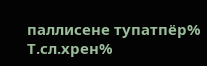паллисене тупатпёр%
Т.сл.хрен%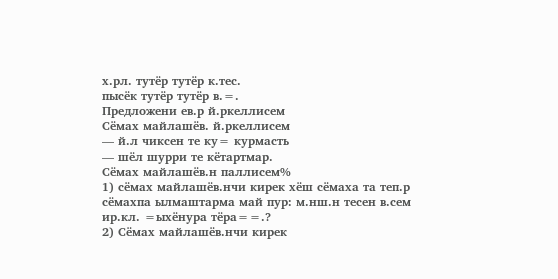х.рл. тутёр тутёр к.тес.
пысёк тутёр тутёр в.=.
Предложени ев.р й.ркеллисем
Сёмах майлашёв. й.ркеллисем
— й.л чиксен те ку= курмасть
— шёл шурри те кётартмар.
Сёмах майлашёв.н паллисем%
1) сёмах майлашёв.нчи кирек хёш сёмаха та теп.р сёмахпа ылмаштарма май пур: м.нш.н тесен в.сем ир.кл. =ыхёнура тёра==.?
2) Сёмах майлашёв.нчи кирек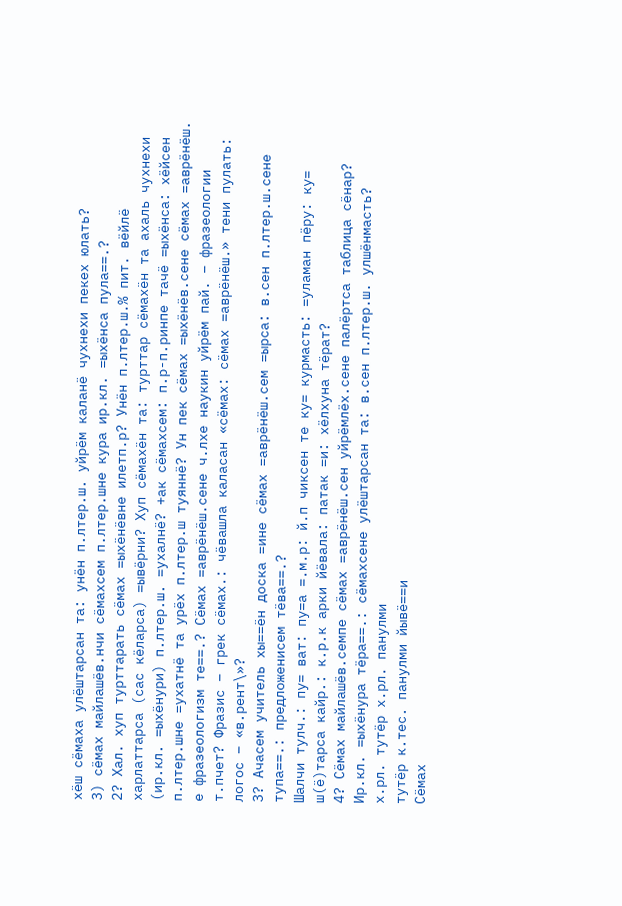хёш сёмаха улёштарсан та: унён п.лтер.ш. уйрём каланё чухнехи пекех юлать?
3) сёмах майлашёв.нчи сёмахсем п.лтер.шне кура ир.кл. =ыхёнса пула==.?
2? Хал. хуп турттарать сёмах =ыхёнёвне илетп.р? Унён п.лтер.ш.% пит. вёйлё харлаттарса (сас кёларса) =ывёрни? Хуп сёмахён та: турттар сёмахён та ахаль чухнехи (ир.кл. =ыхёнури) п.лтер.ш. =ухалнё? +ак сёмахсем: п.р-п.ринпе тачё =ыхёнса: хёйсен п.лтер.шне =ухатнё та урёх п.лтер.ш туяннё? Ун пек сёмах =ыхёнёв.сене сёмах =аврёнёш. е фразеологизм те==.? Сёмах =аврёнёш.сене ч.лхе наукин уйрём пай. – фразеологии т.пчет? Фразис – грек сёмах.: чёвашла каласан «сёмах: сёмах =аврёнёш.» тени пулать: логос – «в.рент\»?
3? Ачасем учитель хы==ён доска =ине сёмах =аврёнёш.сем =ырса: в.сен п.лтер.ш.сене тупа==.: предложенисем тёва==.?
Шалчи тулч.: пу= ват: пу=а =.м.р: й.п чиксен те ку= курмасть: =уламан пёру: ку= ш(ё)тарса кайр.: к.р.к арки йёвала: патак =и: хёлхуна тёрат?
4? Сёмах майлашёв.семпе сёмах =аврёнёш.сен уйрёмлёх.сене палёртса таблица сёнар?
Ир.кл. =ыхёнура тёра==.: сёмахсене улёштарсан та: в.сен п.лтер.ш. улшёнмасть?
х.рл. тутёр х.рл. панулми
тутёр к.тес. панулми йывё==и
Сёмах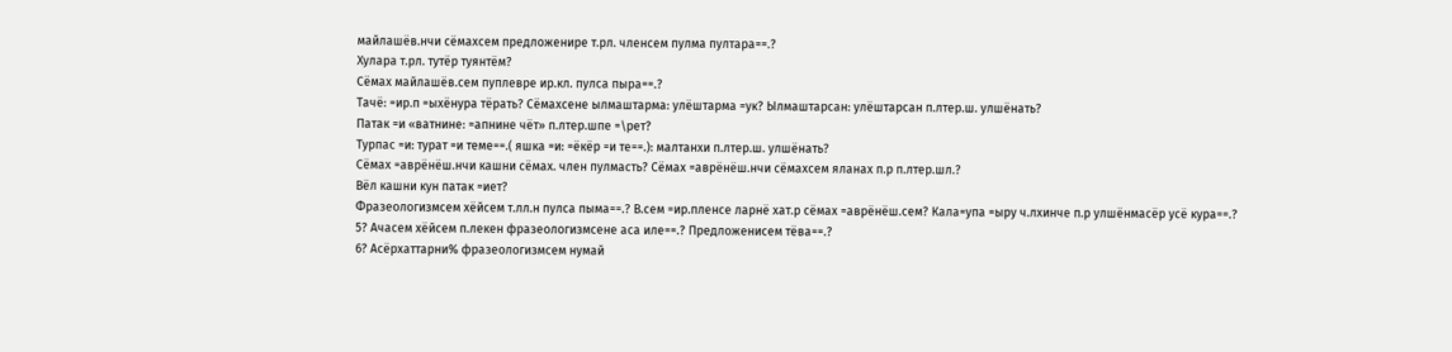майлашёв.нчи сёмахсем предложенире т.рл. членсем пулма пултара==.?
Хулара т.рл. тутёр туянтём?
Сёмах майлашёв.сем пуплевре ир.кл. пулса пыра==.?
Тачё: =ир.п =ыхёнура тёрать? Сёмахсене ылмаштарма: улёштарма =ук? Ылмаштарсан: улёштарсан п.лтер.ш. улшёнать?
Патак =и «ватнине: =апнине чёт» п.лтер.шпе =\рет?
Турпас =и: турат =и теме==.( яшка =и: =ёкёр =и те==.): малтанхи п.лтер.ш. улшёнать?
Сёмах =аврёнёш.нчи кашни сёмах. член пулмасть? Сёмах =аврёнёш.нчи сёмахсем яланах п.р п.лтер.шл.?
Вёл кашни кун патак =иет?
Фразеологизмсем хёйсем т.лл.н пулса пыма==.? В.сем =ир.пленсе ларнё хат.р сёмах =аврёнёш.сем? Кала=упа =ыру ч.лхинче п.р улшёнмасёр усё кура==.?
5? Ачасем хёйсем п.лекен фразеологизмсене аса иле==.? Предложенисем тёва==.?
6? Асёрхаттарни% фразеологизмсем нумай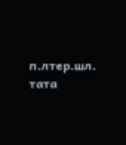п.лтер.шл. тата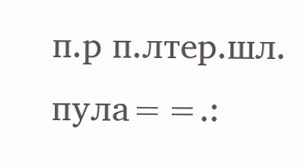п.р п.лтер.шл. пула==.: